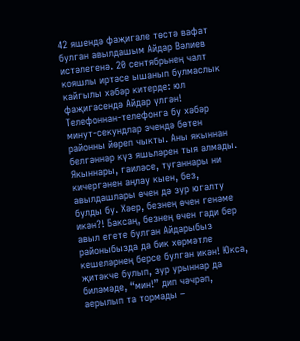42 яшендә фаҗигале төстә вафат булган авылдашым Айдар Вәлиев истәлегенә. 20 сентябрьнең чалт кояшлы иртәсе ышанып булмаслык кайгылы хәбәр китерде: юл фаҗигасендә Айдар үлгән! Телефоннан-телефонга бу хәбәр минут-секундлар эчендә бөтен районны йөреп чыкты. Аны якыннан белгәннәр күз яшьләрен тыя алмады. Якыннары, гаиләсе, туганнары ни кичергәнен аңлау кыен, без, авылдашлары өчен дә зур югалту булды бу. Хәер, безнең өчен генәме икән?! Баксаң, безнең өчен гади бер авыл егете булган Айдарыбыз районыбызда да бик хөрмәтле кешеләрнең берсе булган икән! Юкса, җитәкче булып, зур урыннар да биләмәде, “мин!” дип чәчрәп, аерылып та тормады –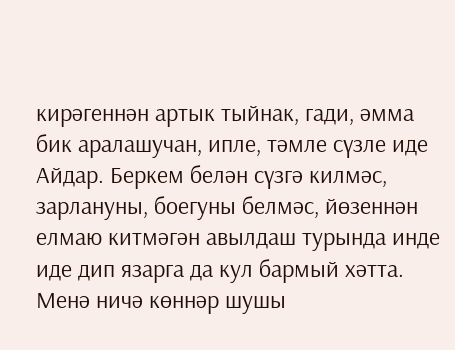кирәгеннән артык тыйнак, гади, әмма бик аралашучан, ипле, тәмле сүзле иде Айдар. Беркем белән сүзгә килмәс, зарлануны, боегуны белмәс, йөзеннән елмаю китмәгән авылдаш турында инде иде дип язарга да кул бармый хәтта. Менә ничә көннәр шушы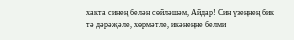хакта синең белән сөйләшәм, Айдар! Син үзеңнең бик тә дәрәҗәле, хөрмәтле, икәнеңне белми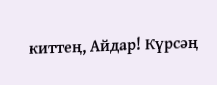киттең, Айдар! Күрсәң